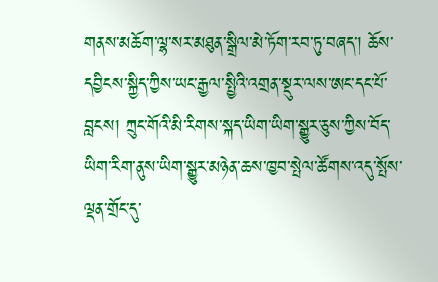གནས་མཆོག་ལྷ་སར་མཐུན་སྒྲིལ་མེ་ཏོག་རབ་ཏུ་བཞད་། ཆོས་དབྱིངས་སྐྱིད་ཀྱིས་ཡང་རྒྱལ་སྤྱིའི་འགྲན་སྡུར་ལས་ཨང་དང་པོ་བླངས། ཀྲུང་གོའི་མི་རིགས་སྐད་ཡིག་ཡིག་སྒྱུར་ཅུས་ཀྱིས་བོད་ཡིག་རིག་ནུས་ཡིག་སྒྱུར་མཉེན་ཆས་ཁྱབ་སྤེལ་ཚོགས་འདུ་སྤོས་ལྡན་གྲོང་དུ་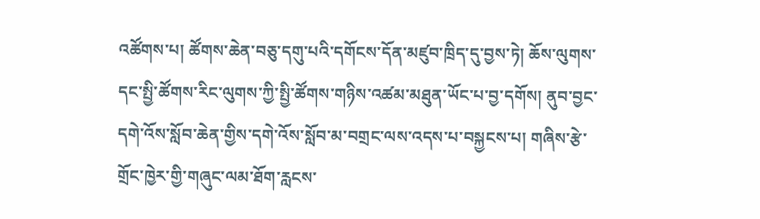འཚོགས་པ། ཚོགས་ཆེན་བཅུ་དགུ་པའི་དགོངས་དོན་མཛུབ་ཁྲིད་དུ་བྱས་ཏེ། ཆོས་ལུགས་དང་སྤྱི་ཚོགས་རིང་ལུགས་ཀྱི་སྤྱི་ཚོགས་གཉིས་འཚམ་མཐུན་ཡོང་པ་བྱ་དགོས། ནུབ་བྱང་དགེ་འོས་སློབ་ཆེན་གྱིས་དགེ་འོས་སློབ་མ་བགྲང་ལས་འདས་པ་བསྐྱངས་པ། གཞིས་རྩེ་གྲོང་ཁྱེར་གྱི་གཞུང་ལམ་ཐོག་རླངས་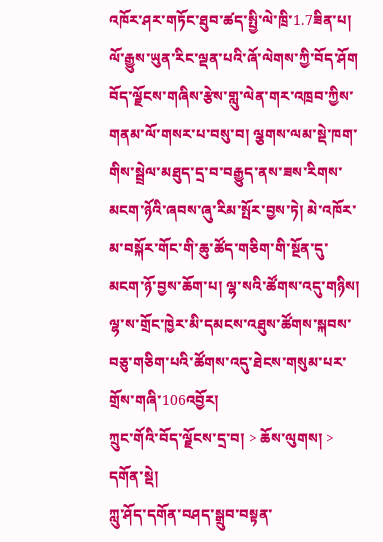འཁོར་ཤར་གཏོང་ཐུབ་ཚད་སྤྱི་ལེ་ཁྲི་1.7ཟིན་པ། ལོ་རྒྱུས་ཡུན་རིང་ལྡན་པའི་ཞོ་ལེགས་ཀྱི་བོད་ཤོག བོད་ལྗོངས་གཞིས་རྩེས་གླུ་ལེན་གར་འཁྲབ་ཀྱིས་གནམ་ལོ་གསར་པ་བསུ་བ། ལྕགས་ལམ་སྡེ་ཁག་གིས་སྦྲེལ་མཐུད་དྲ་བ་བརྒྱུད་ནས་ཟས་རིགས་མངག་ཉོའི་ཞབས་ཞུ་རིམ་སྤོར་བྱས་ཏེ། མེ་འཁོར་མ་བསྐོར་གོང་གི་ཆུ་ཚོད་གཅིག་གི་སྔོན་དུ་མངག་ཉོ་བྱས་ཆོག་པ། ལྷ་སའི་ཚོགས་འདུ་གཉིས། ལྷ་ས་གྲོང་ཁྱེར་མི་དམངས་འཐུས་ཚོགས་སྐབས་བཅུ་གཅིག་པའི་ཚོགས་འདུ་ཐེངས་གསུམ་པར་གྲོས་གཞི་106འབྱོར།
ཀྲུང་གོའི་བོད་ལྗོངས་དྲ་བ། > ཆོས་ལུགས། > དགོན་སྡེ།
ཀླུ་ཤོད་དགོན་བཤད་སྒྲུབ་བསྟན་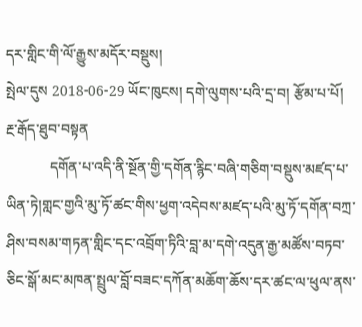དར་གླིང་གི་ལོ་རྒྱུས་མདོར་བསྡུས།
སྤེལ་དུས 2018-06-29 ཡོང་ཁུངས། དགེ་ལུགས་པའི་དྲ་བ། རྩོམ་པ་པོ། རྔ་རྒོད་ཐུབ་བསྟན
            དགོན་པ་འདི་ནི་སྔོན་གྱི་དགོན་རྙིང་བཞི་གཅིག་བསྡུས་མཛད་པ་ཡིན་ཏེ།གླང་གྱའི་མུ་ཏོ་ཚང་གིས་ཕྱག་འདེབས་མཛད་པའི་མུ་ཏོ་དགོན་བཀྲ་ཤིས་བསམ་གཏན་གླིང་དང་འབྲོག་ཏིའི་བླ་མ་དགེ་འདུན་རྒྱ་མཚོས་བཏབ་ཅིང་སྒོ་མང་མཁན་སྤྲུལ་བློ་བཟང་དཀོན་མཆོག་ཆོས་དར་ཚང་ལ་ཕུལ་ནས་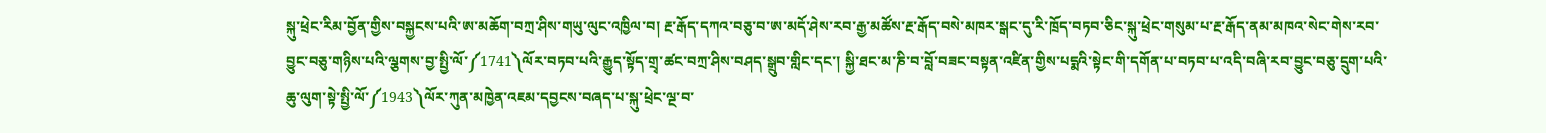སྐུ་ཕྲེང་རིམ་བྱོན་གྱིས་བསྐྱངས་པའི་ཨ་མཆོག་བཀྲ་ཤིས་གཡུ་ལུང་འཁྱིལ་བ། རྔ་རྒོད་དཀའ་བཅུ་བ་ཨ་མདོ་ཤེས་རབ་རྒྱ་མཚོས་རྔ་རྒོད་བསེ་མཁར་སྒང་དུ་རི་ཁྲོད་བཏབ་ཅིང་སྐུ་ཕྲེང་གསུམ་པ་རྔ་རྒོད་ནམ་མཁའ་སེང་གེས་རབ་བྱུང་བཅུ་གཉིས་པའི་ལྕགས་བྱ་སྤྱི་ལོ་༼1741༽ལོར་བཏབ་པའི་རྒྱུད་སྟོད་གྲྭ་ཚང་བཀྲ་ཤིས་བཤད་སྒྲུབ་གླིང་དང་། སྐྱི་ཐང་མ་ཎི་བ་བློ་བཟང་བསྟན་འཛིན་གྱིས་པདྨའི་སྟེང་གི་དགོན་པ་བཏབ་པ་འདི་བཞི་རབ་བྱུང་བཅུ་དྲུག་པའི་ཆུ་ལུག་སྟེ་སྤྱི་ལོ་༼1943༽ལོར་ཀུན་མཁྱེན་འཇམ་དབྱངས་བཞད་པ་སྐུ་ཕྲེང་ལྔ་བ་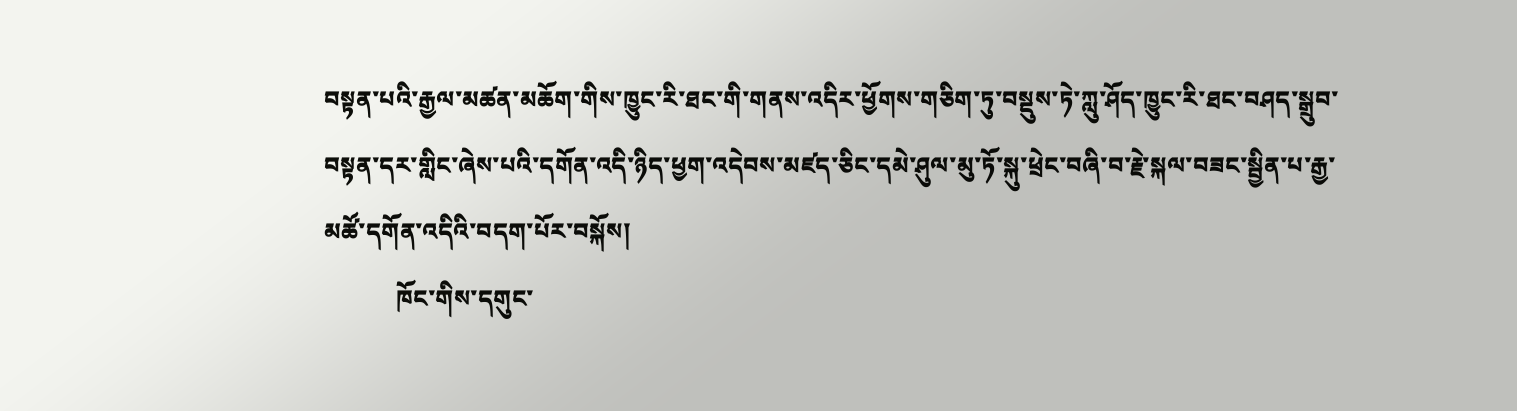བསྟན་པའི་རྒྱལ་མཚན་མཆོག་གིས་ཁྱུང་རི་ཐང་གི་གནས་འདིར་ཕྱོགས་གཅིག་ཏུ་བསྡུས་ཏེ་ཀླུ་ཤོད་ཁྱུང་རི་ཐང་བཤད་སྒྲུབ་བསྟན་དར་གླིང་ཞེས་པའི་དགོན་འདི་ཉིད་ཕྱག་འདེབས་མཛད་ཅིང་དམེ་ཤུལ་མུ་ཏོ་སྐུ་ཕྲེང་བཞི་བ་རྗེ་སྐལ་བཟང་སྦྱིན་པ་རྒྱ་མཚོ་དགོན་འདིའི་བདག་པོར་བསྐོས།
            ཁོང་གིས་དགུང་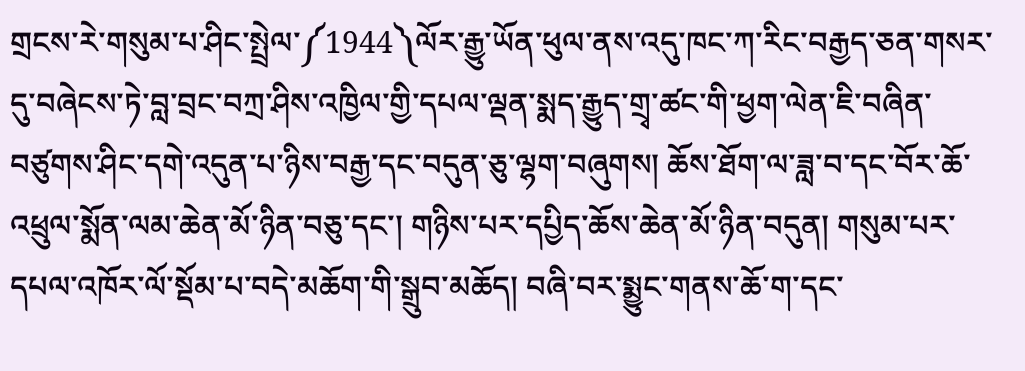གྲངས་རེ་གསུམ་པ་ཤིང་སྤྲེལ་༼1944༽ལོར་རྒྱུ་ཡོན་ཕུལ་ནས་འདུ་ཁང་ཀ་རིང་བརྒྱད་ཅན་གསར་དུ་བཞེངས་ཏེ་བླ་བྲང་བཀྲ་ཤིས་འཁྱིལ་གྱི་དཔལ་ལྡན་སྨད་རྒྱུད་གྲྭ་ཚང་གི་ཕྱག་ལེན་ཇི་བཞིན་བཙུགས་ཤིང་དགེ་འདུན་པ་ཉིས་བརྒྱ་དང་བདུན་ཅུ་ལྷག་བཞུགས། ཆོས་ཐོག་ལ་ཟླ་བ་དང་བོར་ཆོ་འཕྲུལ་སྨོན་ལམ་ཆེན་མོ་ཉིན་བཅུ་དང་། གཉིས་པར་དཔྱིད་ཆོས་ཆེན་མོ་ཉིན་བདུན། གསུམ་པར་དཔལ་འཁོར་ལོ་སྡོམ་པ་བདེ་མཆོག་གི་སྒྲུབ་མཆོད། བཞི་བར་སྨྱུང་གནས་ཆོ་ག་དང་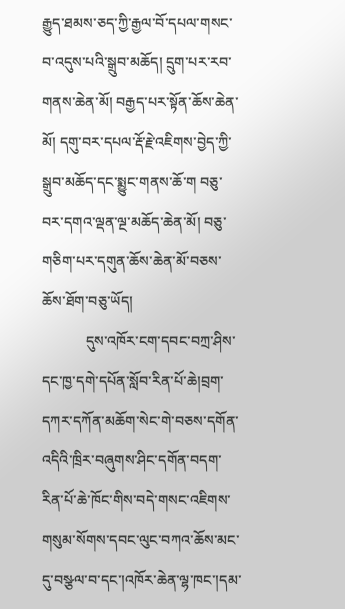རྒྱུད་ཐམས་ཅད་ཀྱི་རྒྱལ་བོ་དཔལ་གསང་བ་འདུས་པའི་སྒྲུབ་མཆོད། དྲུག་པར་རབ་གནས་ཆེན་མོ། བརྒྱད་པར་སྟོན་ཆོས་ཆེན་མོ། དགུ་བར་དཔལ་རྡོ་རྗེ་འཇིགས་བྱེད་ཀྱི་སྒྲུབ་མཆོད་དང་སྨྱུང་གནས་ཆོ་ག བཅུ་བར་དགའ་ལྡན་ལྔ་མཆོད་ཆེན་མོ། བཅུ་གཅིག་པར་དགུན་ཆོས་ཆེན་མོ་བཅས་ཆོས་ཐོག་བཅུ་ཡོད།
            དུས་འཁོར་ངག་དབང་བཀྲ་ཤིས་དང་ཁྱ་དགེ་དཔོན་སློབ་རིན་པོ་ཆེ།བྲག་དཀར་དཀོན་མཆོག་སེང་གེ་བཅས་དགོན་འདིའི་ཁྲིར་བཞུགས་ཤིང་དགོན་བདག་རིན་པོ་ཆེ་ཁོང་གིས་བདེ་གསང་འཇིགས་གསུམ་སོགས་དབང་ལུང་བཀའ་ཆོས་མང་དུ་བསྩལ་བ་དང་།འཁོར་ཆེན་ལྷ་ཁང་།དམ་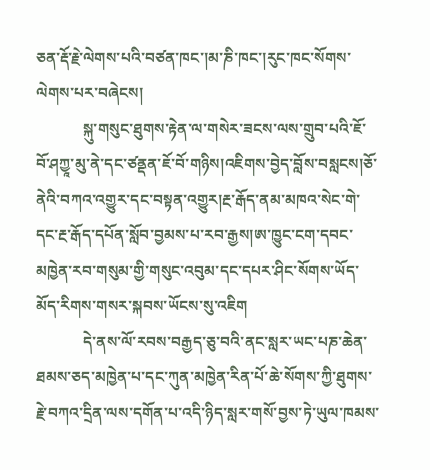ཅན་རྡོ་རྗེ་ལེགས་པའི་བཙན་ཁང་།མ་ཎི་ཁང་།རུང་ཁང་སོགས་ལེགས་པར་བཞེངས།
            སྐུ་གསུང་ཐུགས་རྟེན་ལ་གསེར་ཟངས་ལས་གྲུབ་པའི་ཇོ་བོ་ཤཀྱཱ་མུ་ནེ་དང་ཙནྡན་ཇོ་བོ་གཉིས།འཇིགས་བྱེད་བློས་བསླངས།ཅོ་ནེའི་བཀའ་འགྱུར་དང་བསྟན་འགྱུར།རྔ་རྒོད་ནམ་མཁའ་སེང་གེ་དང་རྔ་རྒོད་དཔོན་སློབ་བྱམས་པ་རབ་རྒྱས།ཨ་ཁྱུང་ངག་དབང་མཁྱེན་རབ་གསུམ་གྱི་གསུང་འབུམ་དང་དཔར་ཤིང་སོགས་ཡོད་མོད་རིགས་གསར་སྐབས་ཡོངས་སུ་འཇིག
            དེ་ནས་ལོ་རབས་བརྒྱད་ཅུ་བའི་ནང་སླར་ཡང་པཎ་ཆེན་ཐམས་ཅད་མཁྱེན་པ་དང་ཀུན་མཁྱེན་རིན་པོ་ཆེ་སོགས་ཀྱི་ཐུགས་རྗེ་བཀའ་དྲིན་ལས་དགོན་པ་འདི་ཉིད་སླར་གསོ་བྱས་ཏེ་ཡུལ་ཁམས་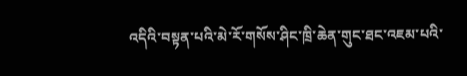འདིའི་བསྟན་པའི་མེ་རོ་གསོས་ཤིང་ཁྲི་ཆེན་གུང་ཐང་འཇམ་པའི་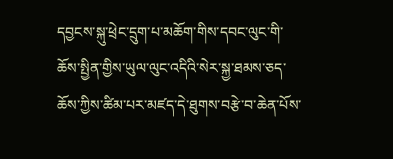དབྱངས་སྐུ་ཕྲེང་དྲུག་པ་མཆོག་གིས་དབང་ལུང་གི་ཆོས་སྤྱིན་གྱིས་ཡུལ་ལུང་འདིའི་སེར་སྐྱ་ཐམས་ཅད་ཆོས་ཀྱིས་ཚིམ་པར་མཛད་དེ་ཐུགས་བརྩེ་བ་ཆེན་པོས་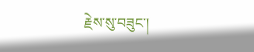རྗེས་སུ་བཟུང་།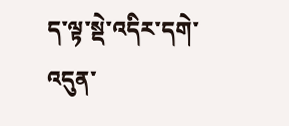ད་ལྟ་སྡེ་འདིར་དགེ་འདུན་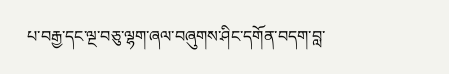པ་བརྒྱ་དང་ལྔ་བཅུ་ལྷག་ཞལ་བཞུགས་ཤིང་དགོན་བདག་བླ་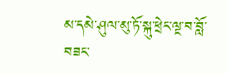མ་དམེ་ཤུལ་མུ་ཏོ་སྐུ་ཕྲེང་ལྔ་བ་བློ་བཟང་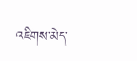འཇིགས་མེད་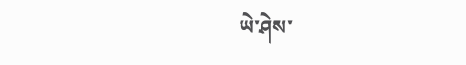ཡེ་ཤེས་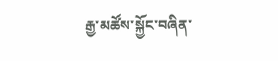རྒྱ་མཚོས་སྐྱོང་བཞིན་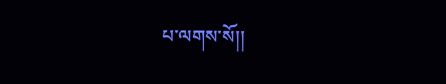པ་ལགས་སོ།།